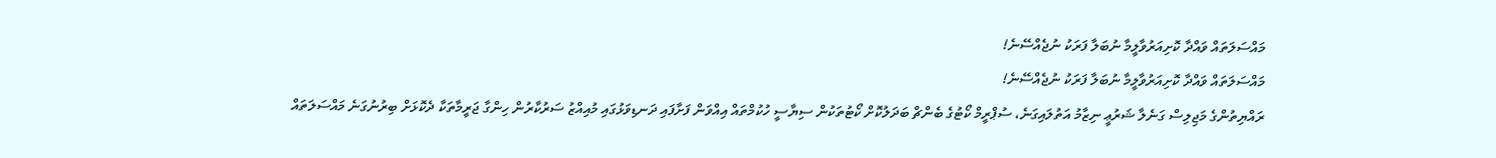މައްސަލަތައް ވައްދާ ކޮށިއަރުވާލީމާ ނުބަލާ ފަރަކު ނުޖެއްސޭނެ!
މައްސަލަތައް ވައްދާ ކޮށިއަރުވާލީމާ ނުބަލާ ފަރަކު ނުޖެއްސޭނެ!
ރައްޔިތުންގެ މަޖިލިސް ގަނެލާ ޝަރުޢީ ނިޒާމު އަތުލައިގަނެ، ސުޕްރީމް ކޯޓުގެ ބެންޗް ބަދަލުކޮށް ކޯޓުތަކުން ސިޔާސީ ހުކުމްތައް އިއްވަން ފަށާފައި ދަނޑިވަޅުގައި މުއިއްޒު ސަރުކާރުން ހިންގާ ޖަރީމާތަކާ ދެކޮޅަށް ބިރުނުގަނެ މައްސަލަތައް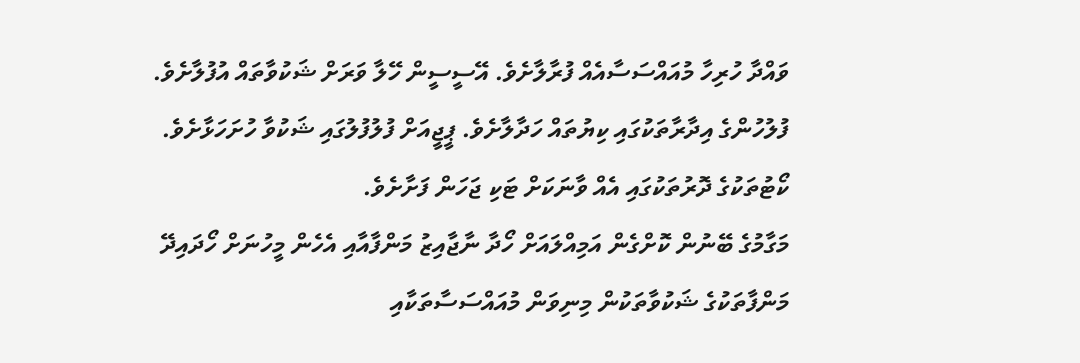ވައްދާ ހުރިހާ މުއައްސަސާއެއް ފުރާލާށެވެ. އޭސީސީން ހޭލާ ވަރަށް ޝަކުވާތައް އުފުލާށެވެ. ފުލުހުންގެ އިދާރާތަކުގައި ކިޔުތައް ހަދާލާށެވެ. ޕީޖީއަށް ފުލުފުލުގައި ޝަކުވާ ހުށަހަޅާށެވެ. ކޯޓުތަކުގެ ދޮރުތަކުގައި އެއް ވާނަކަށް ޓަކި ޖަހަން ފަށާށެވެ.
މަގާމުގެ ބޭނުން ކޮށްގެން އަމިއްލައަށް ހޯދާ ނާޖާއިޒު މަންފާއާއި އެހެން މީހުނަށް ހޯދައިދޭ މަންފާތަކުގެ ޝަކުވާތަކުން މިނިވަން މުއައްސަސާތަކާއި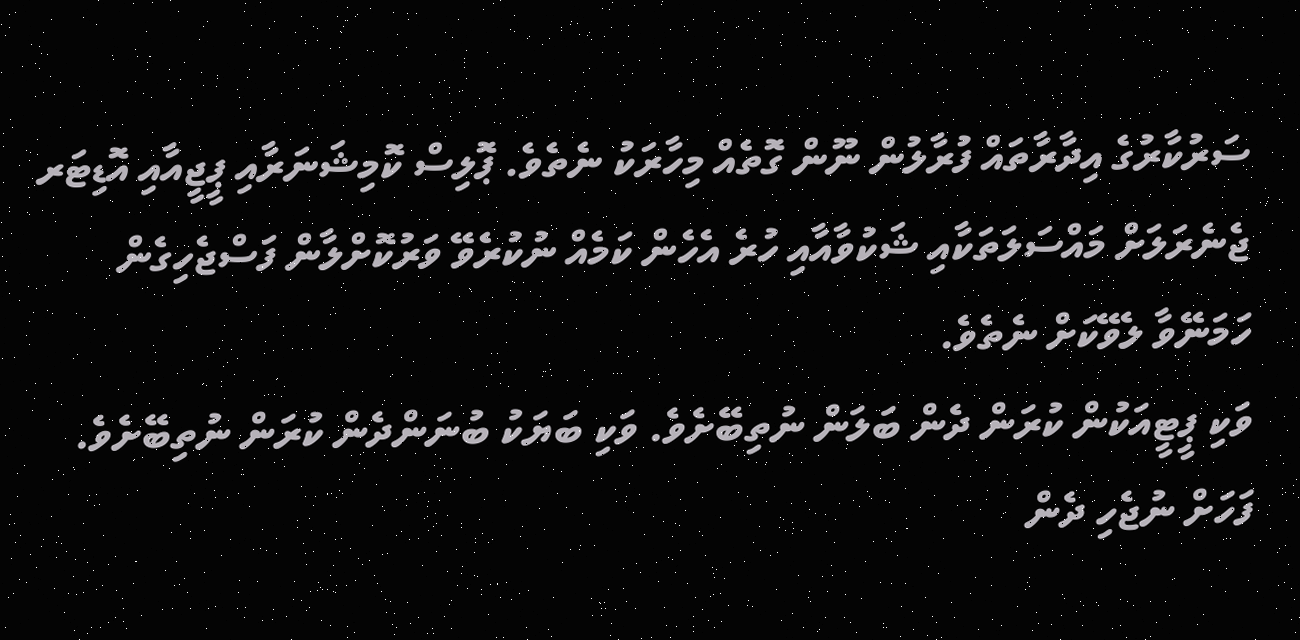ސަރުކާރުގެ އިދާރާތައް ފުރާލުން ނޫން ގޮތެއް މިހާރަކު ނެތެވެ. ޕޮލިސް ކޮމިޝަނަރާއި ޕީޖީއާއި އޮޑިޓަރ ޖެނެރަލަށް މައްސަލަތަކާއި ޝަކުވާއާއި ހުރެ އެހެން ކަމެއް ނުކުރެވޭ ވަރުކޮށްލާން ފަސްޖެހިގެން ހަމަނޭވާ ލެވޭކަށް ނެތެވެ.
ވަކި ޕީޓީއަކުން ކުރަން ދެން ބަލަން ނުތިބޭށެވެ. ވަކި ބަޔަކު ބުނަންދެން ކުރަން ނުތިބޭށެވެ. ފަހަށް ނުޖެހި ދެން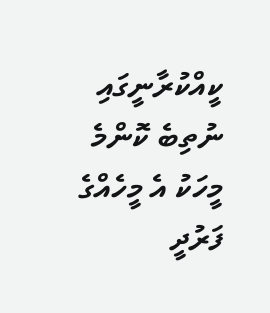ކީއްކުރާނީގައި ނުތިބެ ކޮންމެ މީހަކު އެ މީހެއްގެ ފަރުދީ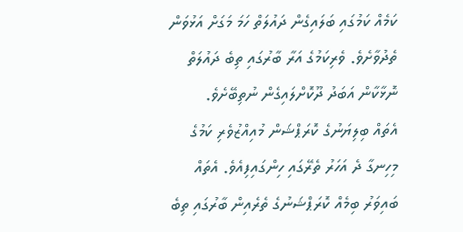ކަމެއް ކަމުގައި ބަލައިގެން ދައުލަތް ހަމަ މަގަށް އަޅުވަން ތެދުވާށެވެ. ވެރިކަމުގެ އަރާ ބާރުގައި ތިބެ ދައުލަތް ނޮޅާކާން އަބަދު ދޫކޮށްލައިގެން ނުތިބޭށެވެ.
އެތައް ބިލިޔަނުގެ ކޮރަޕްޝަން މުއިއްޒުވެރި ކަމުގެ މިހިނގާ ދެ އަހަރު ތެރޭގައި ހިންގައިފިއެވެ. އެތައް ބައިވަރު ބިމެއް ކޮރަޕްޝަނުގެ ތެރެއިން ބާރުގައި ތިބެ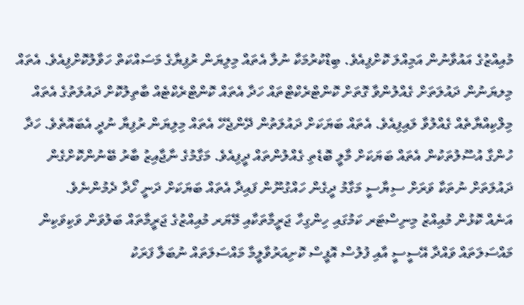މުއިއްޒުގެ އައުވާނުން އަމިއްލަ ކޮށްފިއެވެ. ބިޑްކުރުމަކާ ނުލާ އެތައް މިލިޔަން ރުފިޔާގެ މަސައްކަތް ހަވާލުކޮށްފިއެވެ. އެތައް މިލޔަނުން ދައުލަތަށް ގެއްލުންވާ ގޮތަށް ކޮންޓްރެކްޓްތައް ހަދާ އެތައް ކޮންޓްރެކްޓެއް ބާތިލުކޮށް ދައުލަތުގެ އެތައް މިލްކިއްޔާތެއް ގެއްލުވާ ލައިފިއެވެ. އެތައް ބަޔަކަށް ދައުލަތުން ދޭންޖެހޭ އެތައް މިލިޔަން ރުފިޔާ ނުދީ އެބައޮތެވެ. ހަދާ ހުންގާ އުސޫލުތަކުން އެތައް ބަޔަކަށް މާލީ ބޮޑެތި ގެއްލުންތައް ދީފިއެވެ. މަގާމުގެ ނާޖާއިޒު ބާރު ބޭނުންކޮށްގެން ދައުލަތަށް ނުތަކާ ވަރަށް ސިޔާސީ މަގާމު ދީގެން ހައްގުނޫން ފައިދާ އެތައް ބަޔަކަށް ދަނީ ހޯދާ ދެމުންނެވެ.
އަނެއް ކޮޅުން މުއިއްޒު މިނިސްޓަރ ކަމުގައި ހިންގިހާ ޖަރީމާތަކާއި މޭޔަރ މުއިއްޒުގެ ޖަރީމާތައް ބަލުވަން ވަކިވަކިން މައްސަލަތައް ވައްދާ އޭސީސީ އާއި ފުލުސް އޮފީސް ކޮށިއަރުވާލީމާ މައްސަލަތައް ނުބަލާ ފަރަކު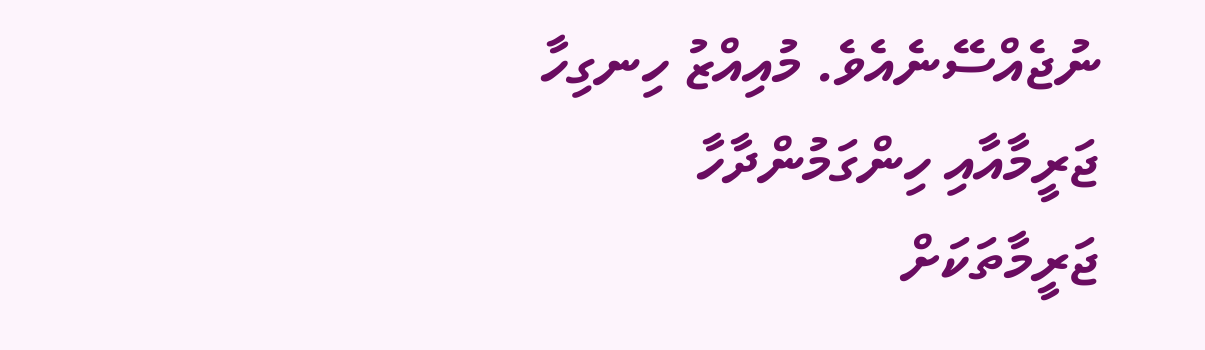ނުޖެއްސޭނެއެވެ. މުއިއްޒު ހިނގިހާ ޖަރީމާއާއި ހިންގަމުންދާހާ ޖަރީމާތަކަށް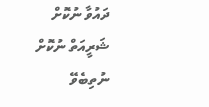ދައުވާ ނުކޮށް ޝަރީއަތް ނުކޮށް ނުތިބެވޭ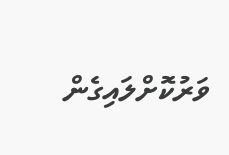ވަރުކޮށްލައިގެން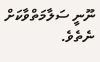ނޫނީ ސަލާމަތްވާކަށް ނެތެވެ.